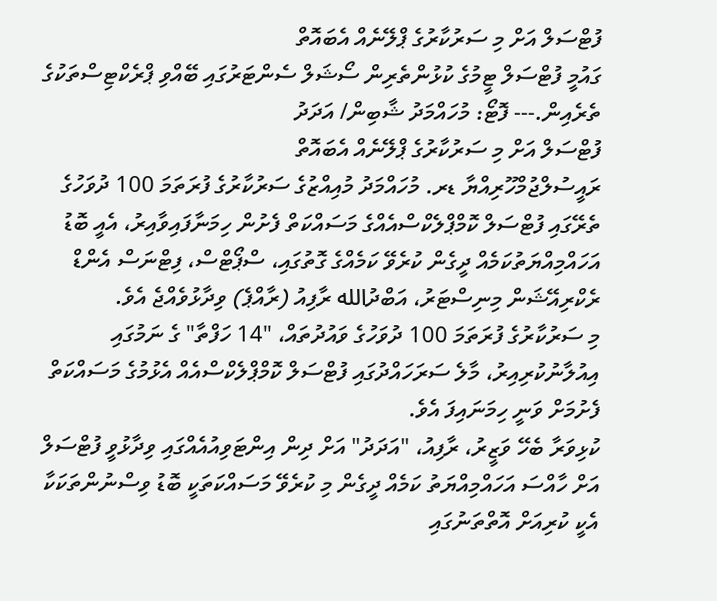ފުޓްސަލް އަށް މި ސަރުކާރުގެ ޕްލޭނެއް އެބައޮތް
ގައުމީ ފުޓްސަލް ޓީމުގެ ކުޅުންތެރިން ސޯޝަލް ސެންޓަރުގައި ބޭއްވި ޕްރެކްޓިސްތަކުގެ ތެރެއިން.--- ފޮޓޯ: މުހައްމަދު ޝާބިން/ އަދަދު
ފުޓްސަލް އަށް މި ސަރުކާރުގެ ޕްލޭނެއް އެބައޮތް
ރައީސުލްޖުމްހޫރިއްޔާ ޑރ. މުހައްމަދު މުއިއްޒުގެ ސަރުކާރުގެ ފުރަތަމަ 100 ދުވަހުގެ ތެރޭގައި ފުޓްސަލް ކޮމްޕްލެކްސްއެއްގެ މަސައްކަތް ފެށުން ހިމަނާފައިވާއިރު، އެއީ ބޮޑު އަހައްމިއްޔަތުކަމެއް ދީގެން ކުރެވޭ ކަމެއްގެ ގޮތުގައި، ސްޕޯޓްސް، ފިޓްނަސް އެންޑް ރެކްރިއޭޝަން މިނިސްޓަރު، އަބްދުالله ރާފިއު (ރާއްޕެ) ވިދާޅުވެއްޖެ އެވެ.
މި ސަރުކާރުގެ ފުރަތަމަ 100 ދުވަހުގެ ވައުދުތައް، "14 ހަފްތާ" ގެ ނަމުގައި އިއުލާނުކުރިއިރު، މާލެ ސަރަހައްދުގައި ފުޓްސަލް ކޮމްޕްލެކްސްއެއް އެޅުމުގެ މަސައްކަތް ފެށުމަށް ވަނީ ހިމަނައިފަ އެވެ.
ކުޅިވަރާ ބެހޭ ވަޒީރު، ރާފިއު، "އަދަދު" އަށް ދިން އިންޓަވިއުއެއްގައި ވިދާޅުވީ ފުޓްސަލް އަށް ހާއްސަ އަހައްމިއްޔަތު ކަމެއް ދީގެން މި ކުރެވޭ މަސައްކަތަކީ ބޮޑު ވިސްނުންތަކަކާ އެކީ ކުރިއަށް އޮތްތަނުގައި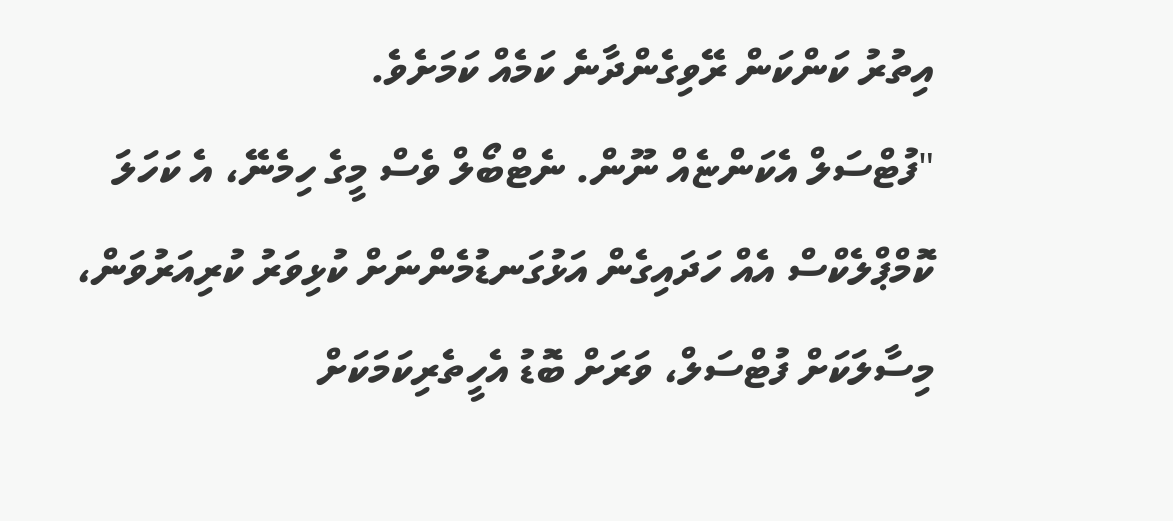އިތުރު ކަންކަން ރޭވިގެންދާނެ ކަމެއް ކަމަށެވެ.
"ފުޓްސަލް އެކަންޏެއް ނޫން. ނެޓްބޯލް ވެސް މީގެ ހިމެނޭ، އެ ކަހަލަ ކޮމްޕްލެކްސް އެއް ހަދައިގެން އަޅުގަނޑުމެންނަށް ކުޅިވަރު ކުރިއަރުވަން، މިސާލަކަށް ފުޓްސަލް، ވަރަށް ބޮޑު އެހީތެރިކަމަކަށް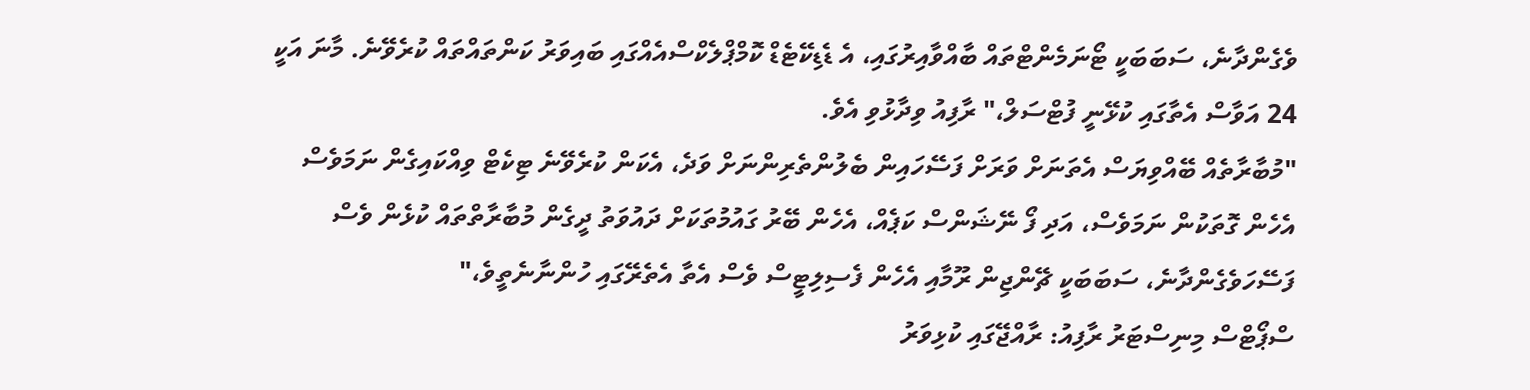ވެގެންދާނެ، ސަބަބަކީ ޓޯނަމެންޓްތައް ބާއްވާއިރުގައި، އެ ޑެޑިކޭޓެޑް ކޮމްޕްލެކްސްއެއްގައި ބައިވަރު ކަންތައްތައް ކުރެވޭނެ. މާނަ އަކީ 24 އަވާސް އެތާގައި ކުޅޭނީ ފުޓްސަލް،" ރާފިއު ވިދާޅުވި އެވެ.
"މުބާރާތެއް ބޭއްވިޔަސް އެތަނަށް ވަރަށް ފަސޭހައިން ބެލުންތެރިންނަށް ވަދެ، އެކަން ކުރެވޭނެ ޓިކެޓް ވިއްކައިގެން ނަމަވެސް އެހެން ގޮތަކުން ނަމަވެސް، އަދި ފޯ ނޭޝަންސް ކަޕެއް، އެހެން ބޭރު ގައުމުތަކަށް ދައުވަތު ދީގެން މުބާރާތްތައް ކުޅެން ވެސް ފަސޭހަވެގެންދާނެ، ސަބަބަކީ ޗޭންޖިން ރޫމާއި އެހެން ފެސިލިޓީސް ވެސް އެތާ އެތެރޭގައި ހުންނާނެތީވެ،"
ސްޕޯޓްސް މިނިސްޓަރު ރާފިއު: ރާއްޖޭގައި ކުޅިވަރު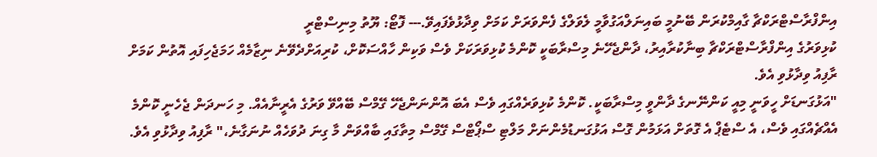އިންފްރާސްޓްރަކްޗާ ގާއިމްކުރަން ބޭނުމީ ބައިނަލްއަގުވާމީ ލެވަލްގެ ފެންވަރަށް ކަމަށް ވިދާޅުވެފައިވޭ.--- ފޮޓޯ: ޔޫތު މިނިސްޓްރީ
ކުޅިވަރުގެ އިންފްރާސްޓްރަކްޗާ ބިނާކުރާއިރު، ދާންޖެހޭނެ މިސްރާބަކީ ކޮންމެ ކުޅިވަރަކަށް ވެސް ވަކިން ހާއްސަކޮށް، ކުރިއަށްދެވޭނެ ނިޒާމެއް ހަމަޖެހިފައި އޮތުން ކަމަށް ރާފިއު ވިދާޅުވި އެވެ.
"އަޅުގަނޑަށް ހީވަނީ މިއީ ކަންނޭނގެ ދާންވީ މިސްރާބަކީ. ކޮންމެ ކުޅިވަރެއްގައި ވެސް އެބަ އޮންނަންޖެހޭ ގޭމްސް ބޭއްވޭ ވަރުގެ އެރީނާއެއް. މި ހަނދަން ޖެހެނީ ކޮންމެ އެއްޗެއްގައި ވެސް، އެ ސްޓެޕް އެ ގޮތަށް އަޅަމުން ގޮސް އަޅުގަނޑުމެންނަށް މަލްޓި ސްޕޯޓްސް ގޭމްސް މިތާގައި ބާއްވަން މާ ގިނަ ދުވަހެއް ނުނަގާނެ،" ރާފިއު ވިދާޅުވި އެވެ.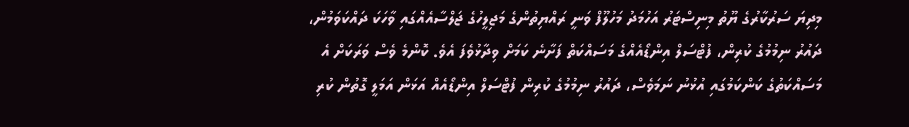މިދިޔަ ސަރުކާރުގެ ޔޫތު މިނިސްޓަރު އަހުމަދު މަހުލޫފް ވަނީ ރައްޔިތުންގެ މަޖިލީހުގެ ޖަލްސާއެއްގައި ވާހަކަ ދައްކަވަމުން، ދައުރު ނިމުމުގެ ކުރިން، ފުޓްސަލް އިންޑޯއެއްގެ މަސައްކަތް ފަށާނެ ކަމަށް ވިދާޅުވެފަ އެވެ. ކޮންމެ ވެސް ވަރަކަށް އެ މަސައްކަތުގެ ކަންކަމުގައި އުޅުނު ނަމަވެސް، ދައުރު ނިމުމުގެ ކުރިން ފުޓްސަލް އިންޑޯއެއް އަޅަން އަމަލީ ގޮތުން ކުރި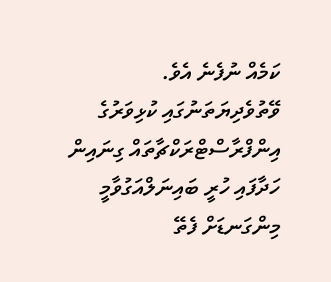ކަމެއް ނުފެނެ އެވެ.
ވޭތުވެދިޔަތަނުގައި ކުޅިވަރުގެ އިންފްރާސްޓްރަކްޗާތައް ގިނައިން ހަދާފައި ހުރީ ބައިނަލްއަގުވާމީ މިންގަނޑަށް ފެތޭ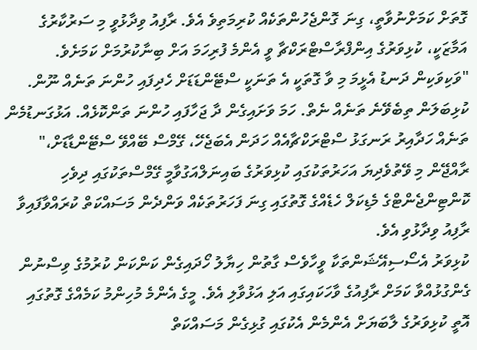ގޮތަށް ކަމަށްނުވާތީ، ގިނަ ގޮންޖެހުންތަކެއް ކުރިމަތިވެ އެވެ. ރާފިއު ވިދާޅުވީ މި ސަރުކާރުގެ އަމާޒަކީ، ކުޅިވަރުގެ އިންފްރާސްޓްރަކްޗާ ވީ އެންމެ ފުރިހަމަ އަށް ބިނާކުރުމަށް ކަމަށެވެ.
"ވަކިވަކިން ދަނޑު އެޅީމަ މި ވާ ގޮތަކީ އެ ތަނަކީ ސްޓޭންޑަޑަށް ހެދިފައި ހުންނަ ތަނެއް ނޫން. ކުޅިބަލަން ތިބެވޭނެ ތަނެއް ނެތް. ހަމަ ވަށައިގެން ދާ ޖަހާފައި ހުންނަ ތަންކޮޅެއް. އަޅުގަނޑުމެން ތަނެއް ހަދާއިރު ރަނގަޅު ސްޓްރަކްޗާއެއް ހަދަން އެބަޖެހޭ، ގޭމްސް ބޭއްވޭ ސްޓޭންޑާޑަށް،" ރާއްޖޭން މި ވޭތުވެދިޔަ އަހަރުތަކުގައި ކުޅިވަރުގެ ބައިނަލްއަގުވާމީ ގޭމްސްތަކުގައި ދިވެހި ކޮންޓިންޖެންޓްގެ މެޑިކަލް ހެޑެއްގެ ގޮތުގައި ގިނަ ފަހަރުތަކެއް ވަންދެން މަސައްކަތް ކުރައްވާފައިވާ ރާފިއު ވިދާޅުވި އެވެ.
ކުޅިވަރު އެސޯސިއޭޝަންތަކާ ވީހާވެސް ގާތުން ހިޔާލު ހޯދައިގެން ކަންކަން ކުރުމުގެ ވިސްނުން ގެންގުޅުއްވާ ކަމަށް ރާފިއުގެ ވާހަކައިގައި އަލި އަޅުވާލި އެވެ. މީގެ އެންމެ މުހިންމު ކަމެއްގެ ގޮތުގައި އޮތީ ކުޅިވަރުގެ ލާބަޔަށް އެންމެން އެކުގައި ގުޅިގެން މަސައްކަތް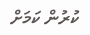ކުރުން ކަމަށް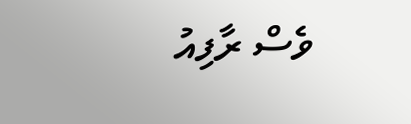ވެސް ރާފިއު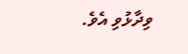ވިދާޅުވި އެވެ.